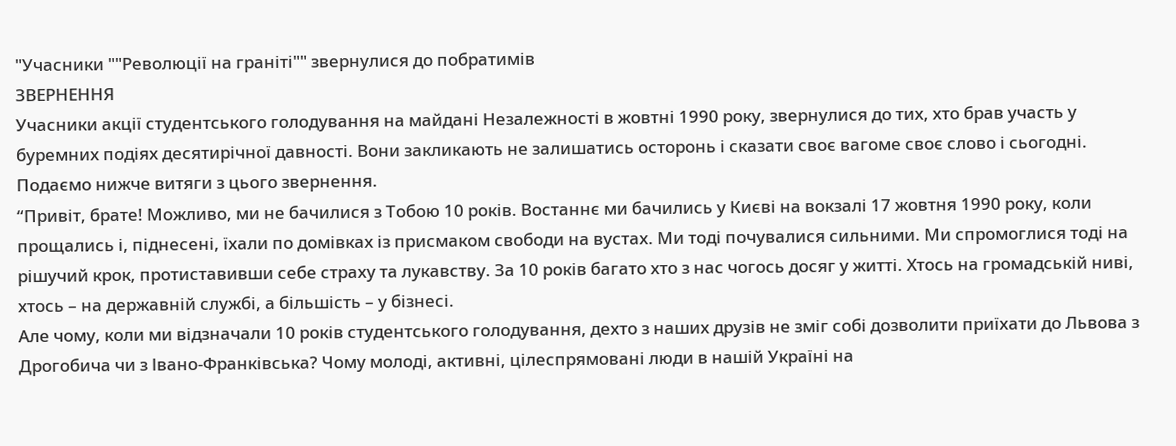"Учасники ""Революції на граніті"" звернулися до побратимів
ЗВЕРНЕННЯ
Учасники акції студентського голодування на майдані Незалежності в жовтні 1990 року, звернулися до тих, хто брав участь у буремних подіях десятирічної давності. Вони закликають не залишатись осторонь і сказати своє вагоме своє слово і сьогодні. Подаємо нижче витяги з цього звернення.
“Привіт, брате! Можливо, ми не бачилися з Тобою 10 років. Востаннє ми бачились у Києві на вокзалі 17 жовтня 1990 року, коли прощались і, піднесені, їхали по домівках із присмаком свободи на вустах. Ми тоді почувалися сильними. Ми спромоглися тоді на рішучий крок, протиставивши себе страху та лукавству. За 10 років багато хто з нас чогось досяг у житті. Хтось на громадській ниві, хтось – на державній службі, а більшість – у бізнесі.
Але чому, коли ми відзначали 10 років студентського голодування, дехто з наших друзів не зміг собі дозволити приїхати до Львова з Дрогобича чи з Івано-Франківська? Чому молоді, активні, цілеспрямовані люди в нашій Україні на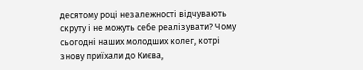десятому році незалежності відчувають скруту і не можуть себе реалізувати? Чому сьогодні наших молодших колег, котрі знову приїхали до Києва,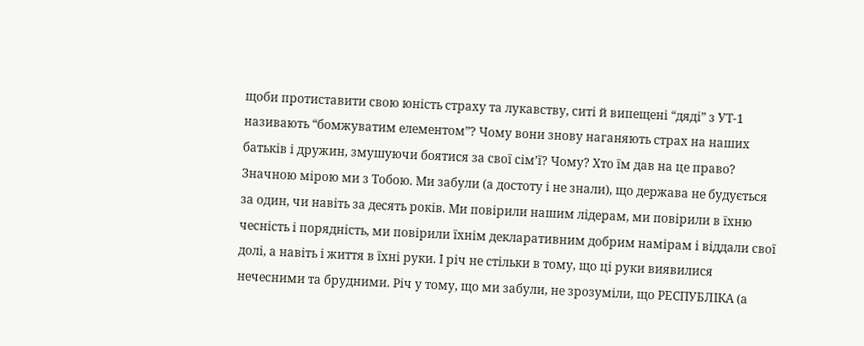щоби протиставити свою юність страху та лукавству, ситі й випещені “дяді” з УТ-1 називають “бомжуватим елементом”? Чому вони знову наганяють страх на наших батьків і дружин, змушуючи боятися за свої сім’ї? Чому? Хто їм дав на це право? Значною мірою ми з Тобою. Ми забули (а достоту і не знали), що держава не будується за один, чи навіть за десять років. Ми повірили нашим лідерам, ми повірили в їхню чесність і порядність, ми повірили їхнім декларативним добрим намірам і віддали свої долі, а навіть і життя в їхні руки. І річ не стільки в тому, що ці руки виявилися нечесними та брудними. Річ у тому, що ми забули, не зрозуміли, що РЕСПУБЛІКА (а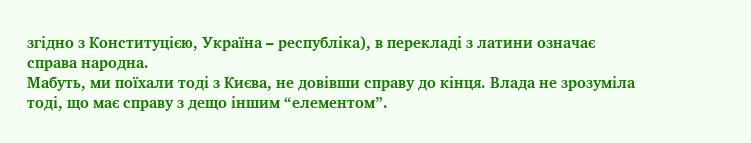згідно з Конституцією, Україна – республіка), в перекладі з латини означає справа народна.
Мабуть, ми поїхали тоді з Києва, не довівши справу до кінця. Влада не зрозуміла тоді, що має справу з дещо іншим “елементом”.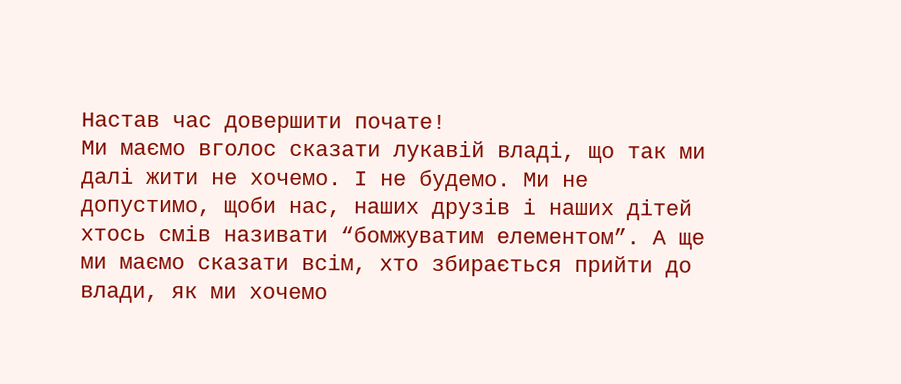Настав час довершити почате!
Ми маємо вголос сказати лукавій владі, що так ми далі жити не хочемо. І не будемо. Ми не допустимо, щоби нас, наших друзів і наших дітей хтось смів називати “бомжуватим елементом”. А ще ми маємо сказати всім, хто збирається прийти до влади, як ми хочемо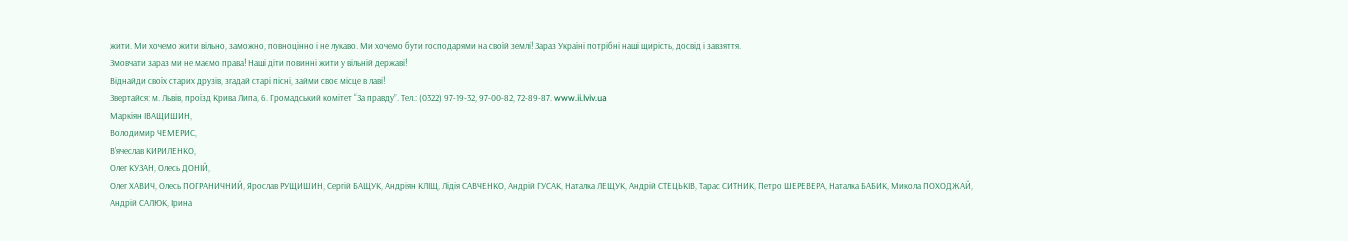жити. Ми хочемо жити вільно, заможно, повноцінно і не лукаво. Ми хочемо бути господарями на своїй землі! Зараз Україні потрібні наші щирість, досвід і завзяття.
Змовчати зараз ми не маємо права! Наші діти повинні жити у вільній державі!
Віднайди своїх старих друзів, згадай старі пісні, займи своє місце в лаві!
Звертайся: м. Львів, проїзд Крива Липа, 6. Громадський комітет “За правду”. Тел.: (0322) 97-19-32, 97-00-82, 72-89-87. www.ii.lviv.ua
Маркіян ІВАЩИШИН,
Володимир ЧЕМЕРИС,
В’ячеслав КИРИЛЕНКО,
Олег КУЗАН, Олесь ДОНІЙ,
Олег ХАВИЧ, Олесь ПОГРАНИЧНИЙ, Ярослав РУЩИШИН, Сергій БАЩУК, Андріян КЛІЩ, Лідія САВЧЕНКО, Андрій ГУСАК, Наталка ЛЕЩУК, Андрій СТЕЦЬКІВ, Тарас СИТНИК, Петро ШЕРЕВЕРА, Наталка БАБИК, Микола ПОХОДЖАЙ,
Андрій САЛЮК, Ірина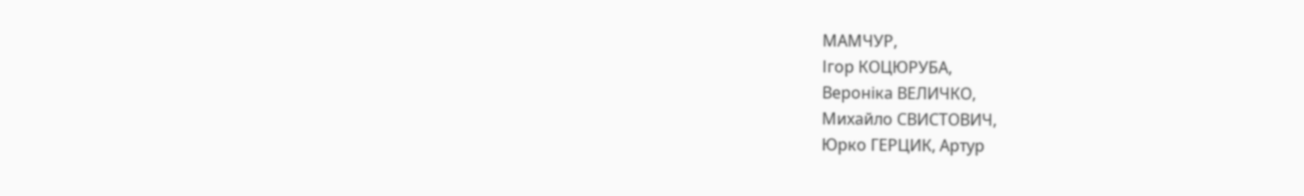МАМЧУР,
Ігор КОЦЮРУБА,
Вероніка ВЕЛИЧКО,
Михайло СВИСТОВИЧ,
Юрко ГЕРЦИК, Артур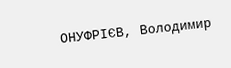ОНУФРІЄВ, Володимир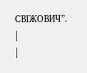СВІЖОВИЧ”.
|
|